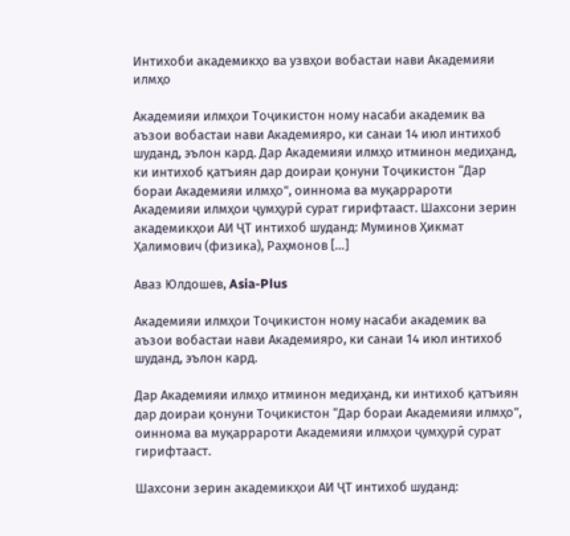Интихоби академикҳо ва узвҳои вобастаи нави Академияи илмҳо

Академияи илмҳои Тоҷикистон ному насаби академик ва аъзои вобастаи нави Академияро, ки санаи 14 июл интихоб шуданд, эълон кард. Дар Академияи илмҳо итминон медиҳанд, ки интихоб қатъиян дар доираи қонуни Тоҷикистон “Дар бораи Академияи илмҳо”, оиннома ва муқаррароти Академияи илмҳои ҷумҳурӣ сурат гирифтааст. Шахсони зерин академикҳои АИ ҶТ интихоб шуданд: Муминов Ҳикмат Ҳалимович (физика), Раҳмонов […]

Аваз Юлдошев, Asia-Plus

Академияи илмҳои Тоҷикистон ному насаби академик ва аъзои вобастаи нави Академияро, ки санаи 14 июл интихоб шуданд, эълон кард.

Дар Академияи илмҳо итминон медиҳанд, ки интихоб қатъиян дар доираи қонуни Тоҷикистон “Дар бораи Академияи илмҳо”, оиннома ва муқаррароти Академияи илмҳои ҷумҳурӣ сурат гирифтааст.

Шахсони зерин академикҳои АИ ҶТ интихоб шуданд: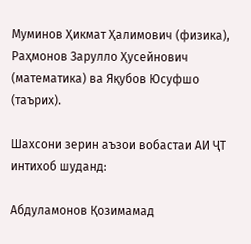Муминов Ҳикмат Ҳалимович (физика), Раҳмонов Зарулло Ҳусейнович (математика) ва Яқубов Юсуфшо (таърих).

Шахсони зерин аъзои вобастаи АИ ҶТ интихоб шуданд:

Абдуламонов Қозимамад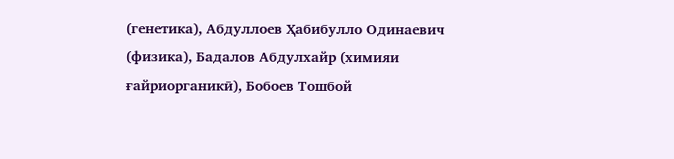(генетика), Абдуллоев Ҳабибулло Одинаевич (физика), Бадалов Абдулхайр (химияи ғайриорганикӣ), Бобоев Тошбой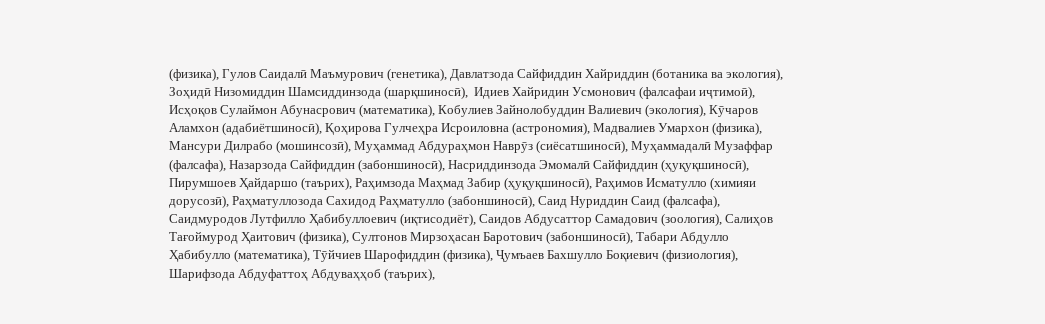(физика), Гулов Саидалӣ Маъмурович (генетика), Давлатзода Сайфиддин Хайриддин (ботаника ва экология), Зоҳидӣ Низомиддин Шамсиддинзода (шарқшиносӣ),  Идиев Хайридин Усмонович (фалсафаи иҷтимоӣ), Исҳоқов Сулаймон Абунасрович (математика), Кобулиев Зайнолобуддин Валиевич (экология), Кӯчаров Аламхон (адабиётшиносӣ), Қоҳирова Гулчеҳра Исроиловна (астрономия), Мадвалиев Умархон (физика), Мансури Дилрабо (мошинсозӣ), Муҳаммад Абдураҳмон Наврӯз (сиёсатшиносӣ), Муҳаммадалӣ Музаффар (фалсафа), Назарзода Сайфиддин (забоншиносӣ), Насриддинзода Эмомалӣ Сайфиддин (ҳуқуқшиносӣ), Пирумшоев Ҳайдаршо (таърих), Раҳимзода Маҳмад Забир (ҳуқуқшиносӣ), Раҳимов Исматулло (химияи дорусозӣ), Раҳматуллозода Сахидод Раҳматулло (забоншиносӣ), Саид Нуриддин Саид (фалсафа), Саидмуродов Лутфилло Ҳабибуллоевич (иқтисодиёт), Саидов Абдусаттор Самадович (зоология), Салиҳов Тағоймурод Ҳаитович (физика), Султонов Мирзоҳасан Баротович (забоншиносӣ), Табари Абдулло Ҳабибулло (математика), Тӯйчиев Шарофиддин (физика), Ҷумъаев Бахшулло Боқиевич (физиология),  Шарифзода Абдуфаттоҳ Абдуваҳҳоб (таърих),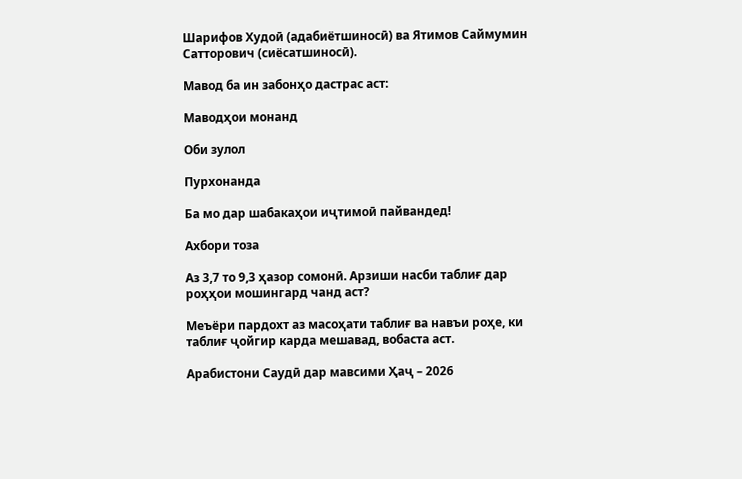Шарифов Худоӣ (адабиётшиносӣ) ва Ятимов Саймумин Сатторович (сиёсатшиносӣ).

Мавод ба ин забонҳо дастрас аст:

Маводҳои монанд

Оби зулол

Пурхонанда

Ба мо дар шабакаҳои иҷтимоӣ пайвандед!

Ахбори тоза

Аз 3,7 то 9,3 ҳазор сомонӣ. Арзиши насби таблиғ дар роҳҳои мошингард чанд аст?

Меъёри пардохт аз масоҳати таблиғ ва навъи роҳе, ки таблиғ ҷойгир карда мешавад, вобаста аст.

Арабистони Саудӣ дар мавсими Ҳаҷ – 2026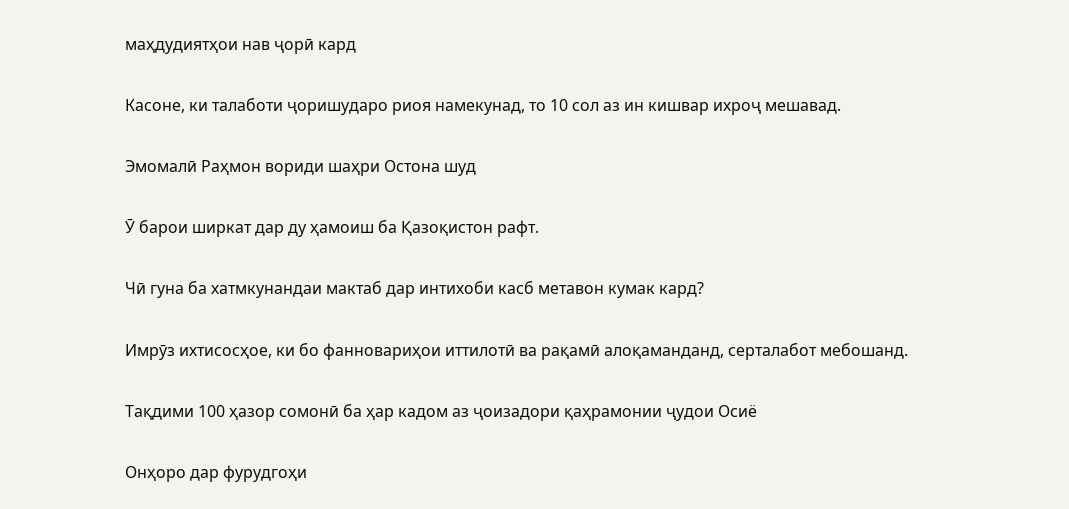маҳдудиятҳои нав ҷорӣ кард

Касоне, ки талаботи ҷоришударо риоя намекунад, то 10 сол аз ин кишвар ихроҷ мешавад.

Эмомалӣ Раҳмон вориди шаҳри Остона шуд

Ӯ барои ширкат дар ду ҳамоиш ба Қазоқистон рафт.

Чӣ гуна ба хатмкунандаи мактаб дар интихоби касб метавон кумак кард?

Имрӯз ихтисосҳое, ки бо фанновариҳои иттилотӣ ва рақамӣ алоқаманданд, серталабот мебошанд.

Тақдими 100 ҳазор сомонӣ ба ҳар кадом аз ҷоизадори қаҳрамонии ҷудои Осиё

Онҳоро дар фурудгоҳи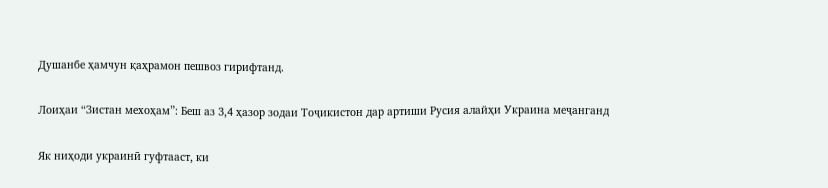Душанбе ҳамчун қаҳрамон пешвоз гирифтанд.

Лоиҳаи “Зистан мехоҳам”: Беш аз 3,4 ҳазор зодаи Тоҷикистон дар артиши Русия алайҳи Украина меҷанганд

Як ниҳоди украинӣ гуфтааст, ки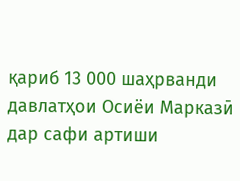қариб 13 000 шаҳрванди давлатҳои Осиёи Марказӣ дар сафи артиши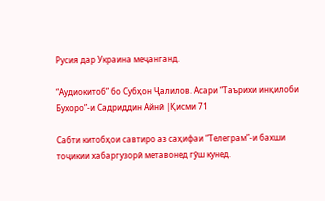Русия дар Украина меҷанганд.

“Аудиокитоб” бо Субҳон Ҷалилов. Асари “Таърихи инқилоби Бухоро”-и Садриддин Айнӣ |Қисми 71

Cабти китобҳои савтиро аз саҳифаи “Телеграм”-и бахши тоҷикии хабаргузорӣ метавонед гӯш кунед.